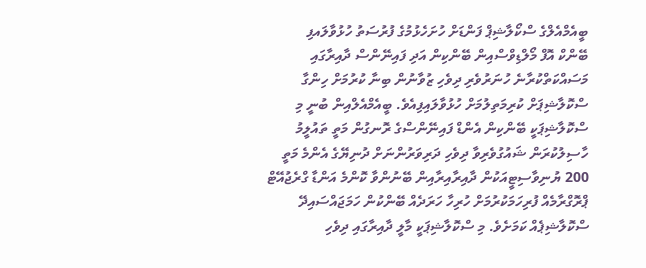ބީއެމްއެލްގެ ސްކޯލާޝިޕް ފަންޑަށް ހުށަހެޅުމުގެ ފުރުސަތު ހުޅުވާލައފި
ބޭންކް އޮފް މޯލްޑިވްސްއިން ބޭންކިން އަދި ފައިނޭންސް ދާއިރާގައި މަސައްކަތްކުރާނެ ހުނަރުވެރި ދިވެހި ޒުވާނުން ބިނާ ކުރުމަށް ހިންގާ ސްކޮލާޝިޕަށް ކުރިމަތިލުމަށް ހުޅުވާލައިފިއެވެ. ބީއެމްއެލްއިން ބުނީ މި ސްކޮލާޝިޕަކީ ބޭންކިން އެންޑް ފައިނޭންސްގެ ރޮނގުން މަތީ ތައުލީމު ހާސިލުކުރަން ޝައުގުވެރިވާ ދިވެހި ދަރިވަރުންނަށް ދުނިޔޭގެ އެންމެ މަތީ 200 ޔުނިވާސިޓީއަކުން ދާއިރާއިރާއިން ބޭނުންވާ ކޮންމެ އަންޑާ ގްރެޖުއޭޓް ޕްރޮގްރާމެއް ފުރިހަމަކުރުމަށް ހުރިހާ ހަރަދެއް ބޭންކުން ހަމަޖައްސައިދޭ ސްކޮލާޝިޕެއް ކަމަށެވެ. މި ސްކޮލާޝިޕަކީ މާލީ ދާއިރާގައި ދިވެހި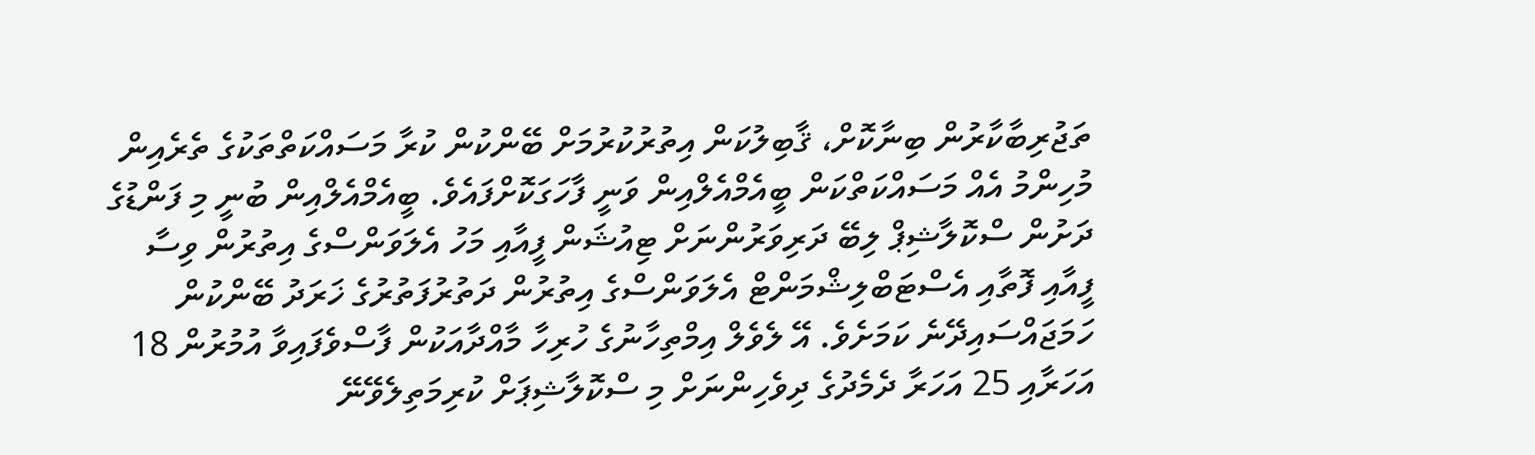ތަޖުރިބާކާރުން ބިނާކޮށް، ޤާބިލުކަން އިތުރުކުރުމަށް ބޭންކުން ކުރާ މަސައްކަތްތަކުގެ ތެރެއިން މުހިންމު އެއް މަސައްކަތްކަން ބީއެމްއެލްއިން ވަނީ ފާހަގަކޮށްފައެވެ. ބީއެމްއެލްއިން ބުނީ މި ފަންޑުގެ ދަށުން ސްކޮލާޝިޕް ލިބޭ ދަރިވަރުންނަށް ޓިއުޝަން ފީއާއި މަހު އެލަވަންސްގެ އިތުރުން ވިސާ ފީއާއި ފޮތާއި އެސްޓަބްލިޝްމަންޓް އެލަވަންސްގެ އިތުރުން ދަތުރުފަތުރުގެ ޚަރަދު ބޭންކުން ހަމަޖައްސައިދޭނެ ކަމަށެވެ. އޭ ލެވެލް އިމްތިހާނުގެ ހުރިހާ މާއްދާއަކުން ފާސްވެފައިވާ އުމުރުން 18 އަހަރާއި 25 އަހަރާ ދެމެދުގެ ދިވެހިންނަށް މި ސްކޮލާޝިޕަށް ކުރިމަތިލެވޭނޭ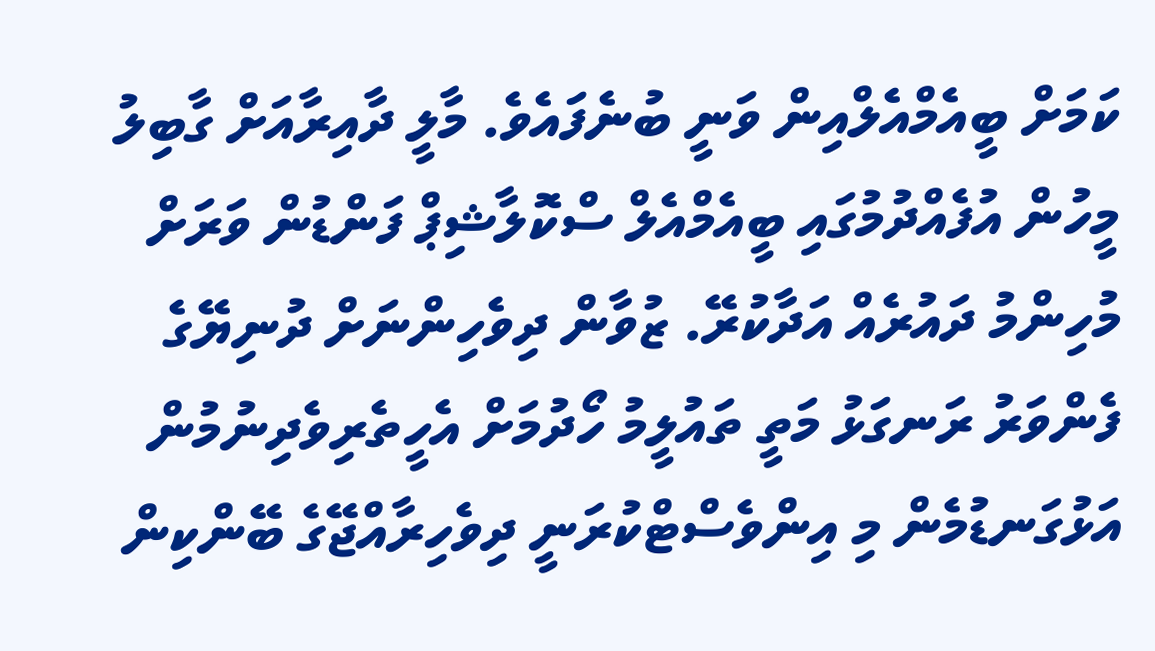ކަމަށް ބީއެމްއެލްއިން ވަނީ ބުނެފައެވެ. މާލީ ދާއިރާއަށް ގާބިލު މީހުން އުފެއްދުމުގައި ބީއެމްއެލް ސްކޮލާޝިޕް ފަންޑުން ވަރަށް މުހިންމު ދައުރެއް އަދާކުރޭ. ޒުވާން ދިވެހިންނަށް ދުނިޔޭގެ ފެންވަރު ރަނގަޅު މަތީ ތައުލީމު ހޯދުމަށް އެހީތެރިވެދިނުމުން އަޅުގަނޑުމެން މި އިންވެސްޓްކުރަނީ ދިވެހިރާއްޖޭގެ ބޭންކިން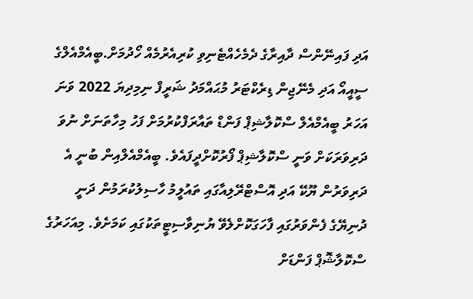އަދި ފައިނޭންސް ދާއިރާގެ ދެމެހެއްޓެނިވި ކުރިއެރުމެއް ހޯދުމަށް.ބީއެމްއެލްގެ ސީއީއޯ އަދި މެނޭޖިން ޑިރެކްޓަރު މުޙައްމަދު ޝަރީފް ނިމިދިޔަ 2022 ވަނަ އަހަރު ބީއެމްއެލް ސްކޮލާޝިޕް ފަންޑް ތައާރަފްކުރުމަށް ފަހު މިހާތަނަށް ނުވަ ދަރިވަރަކަށް ވަނީ ސްކޮލާޝިޕް ފޯރުކޮށްދީފައެވެ. ބީއެމްއެލްއިން ބުނީ އެ ދަރިވަރުން ޔޫކޭ އަދި އޮސްޓްރޭލިއާގައި ތައުލީމު ހާސިލުކުރަމުން ދަނީ ދުނިޔޭގެ ފެންވަރުގައި ފާހަގަކޮށްލެވޭ ޔުނިވާސިޓީތަކުގައި ކަމަށެވެ. މިއަހަރުގެ ސްކޮލާޝޮޕް ފަންޑަށް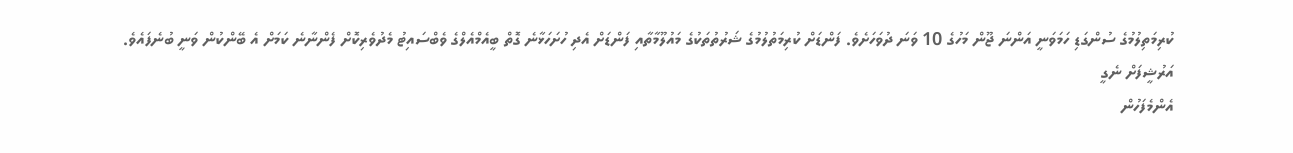ކުރިމަތިލުމުގެ ސުންގަޑި ހަމަވަނީ އަންނަ ޖޫން މަހުގެ 10 ވަނަ ދުވަހަށެވެ. ފަންޑަށް ކުރިމަތުލުމުގެ ޝަރުތުތަކުގެ މައުލޫމާތާއި ފަންޑަށް އެދި ހުށަހަޅާނެ ގޮތް ބީއެމްއެލްގެ ވެބްސައިޓު މެދުވެރިކޮށް ފެންނާނެ ކަމަށް އެ ބޭންކުން ވަނީ ބުނެފައެވެ.
އަރުޝީފަށް ނެގީ
އެންމެފަހުން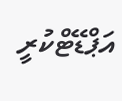އަޕްޑޭޓްކުރީ